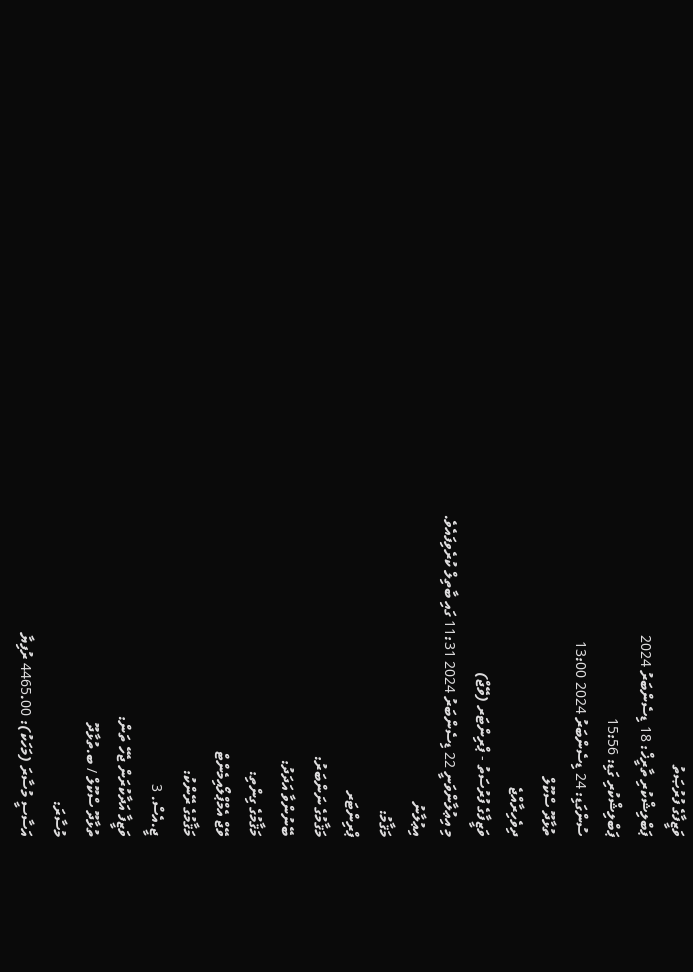ވަޒީފާގެ ފުރުޞަތު
ޕަބްލިޝްކުރި ތާރީޚް: 18 ޑިސެންބަރު 2024
ޕަބްލިޝްކުރި ގަޑި: 15:56
ސުންގަޑި: 24 ޑިސެންބަރު 2024 13:00
ތުޅާދޫ ސްކޫލް
ދިވެހިރާއްޖެ
ވަޒީފާގެ ފުރުސަތު - ޕްރިންޓަރ (ވޭޖް)
މި އިޢުލާންވަނީ 22 ޑިސެންބަރު 2024 11:31 ގައި ބާތިލް ކުރެވިފައެވެ.
އިޢުލާނު
މަޤާމު:
ޕްރިންޓަރ
މަޤާމުގެ ނަންބަރު:
ބޭނުންވާ އަދަދު:
މަޤާމުގެ ގިންތި:
ވޭޖް އެމްޕްލޯއިމެންޓް
މަޤާމުގެ ރޭންކު:
ޖީ.އެސް. 3
ވަޒީފާ އަދާކުރަން ޖެހޭ ތަން:
ތުޅާދޫ ސްކޫލް / ބ.ތުޅާދޫ
މުސާރަ:
އަސާސީ މުސާރަ (މަހަކު): 4465.00 ރުފިޔާ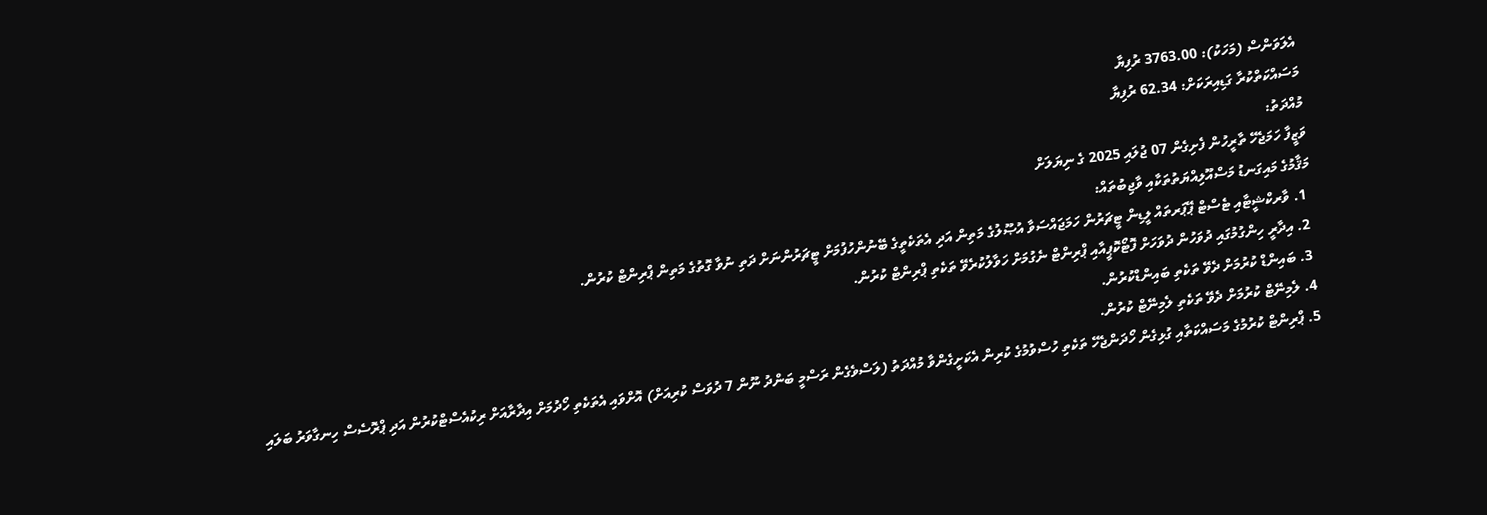އެލަވަންސް (މަހަކު): 3763.00 ރުފިޔާ
މަސައްކަތްކުރާ ގަޑިއިރަކަށް: 62.34 ރުފިޔާ
މުއްދަތު:
ވަޒީފާ ހަމަޖެހޭ ތާރީހުން ފެށިގެން 07 ޖުލައި 2025 ގެ ނިޔަލަށް
މަޤާމުގެ މައިގަނޑު މަސްއޫލިއްޔަތުތަކާއި ވާޖިބުތައް:
  1. ވާރކްޝީޓާއި ޓެސްޓް ޕޭޕަރތައް ލީޑިން ޓީޗަރުން ހަމަޖައްސަވާ އުޞޫލުގެ މަތިން އަދި އެތަކެތީގެ ބޭނުންހުފުމަށް ޓީޗަރުންނަށް ދަތި ނުވާ ގޮތުގެ މަތިން ޕްރިންޓް ކުރުން.
  2. އިދާރީ ހިންގުމުގައި ދުވަހުން ދުވަހަށް ފޮޓޯކޮޕީއާއި ޕްރިންޓް ނެގުމަށް ހަވާލުކުރެވޭ ތަކެތި ޕްރިންޓް ކުރުން.
  3. ބައިންޑް ކުރުމަށް ދެވޭ ތަކެތި ބައިންޑްކުރުން.
  4. ލެމިނޭޓް ކުރުމަށް ދެވޭ ތަކެތި ލެމިނޭޓް ކުރުން.
  5. ޕްރިންޓް ކުރުމުގެ މަސައްކަތާއި ގުޅިގެން ހޯދަންޖެހޭ ތަކެތި ހުސްވުމުގެ ކުރިން އެކަށީގެންވާ މުއްދަތު (ލަސްވެގެން ރަސްމީ ބަންދު ނޫން 7 ދުވަސް ކުރިއަށް) އޮށްވައި އެތަކެތި ހޯދުމަށް އިދާރާއަށް ރިކުއެސްޓްކުރުން އަދި ޕްރޮސެސް ހިނގާވަރު ބަލައި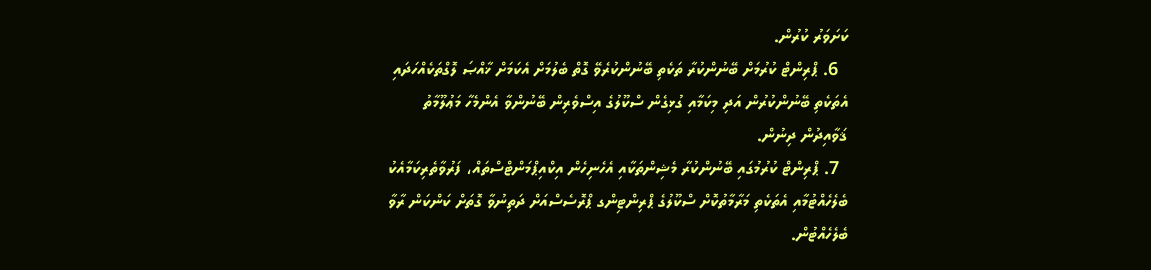ކަށަވަރު ކުރުން.
  6. ޕްރިންޓް ކުރުމަށް ބޭނުންކުރާ ތަކެތި ބޭނުންކުރެވޭ ގޮތް ބެލުމަށް އެކަމަށް ޚާއްޞަ ލޮގްތަކެއްހަދައި އެތަކެތި ބޭނުންކުރުން އަދި މިކަމާއި ގުޅިގެން ސްކޫލުގެ އިސްވެރިން ބޭނުންވާ އެންމެހާ މަޢުލޫމާތު ޤަވާއިދުން ދިނުން.
  7. ޕްރިންޓް ކުރުމުގައި ބޭނުންކުރާ މެޝިންތަކާއި އެހެނިހެން އިކްއިޕްމަންޓްސްތައް، ފަރުވާތެރިކަމާއެކު ބެލެހެއްޓުމާއި އެތަކެތި މަރާމާތުކޮށް ސްކޫލުގެ ޕްރިންޓިންގ ޕްރޮސެސްއަށް ދަތިނުވާ ގޮތަށް ކަންކަން ރާވާ ބެލެހެއްޓުން.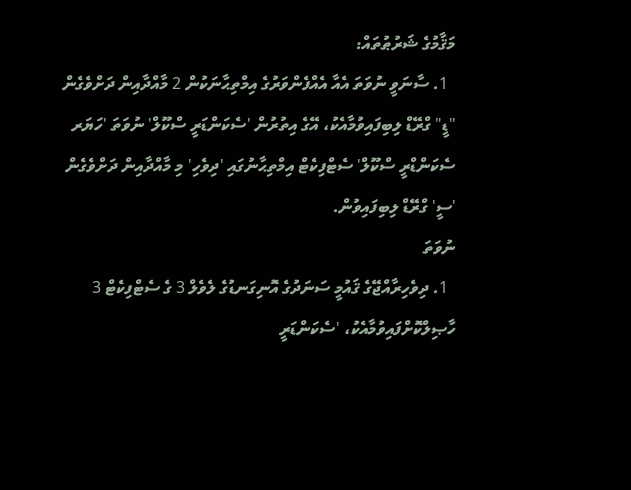މަޤާމުގެ ޝަރުޠުތައް:
  1. ސާނަވީ ނުވަތަ އެއާ އެއްފެންވަރުގެ އިމްތިޙާނަކުން 2 މާއްދާއިން ދަށްވެގެން "ޑީ" ގްރޭޑް ލިބިފައިވުމާއެކު، އޭގެ އިތުރުން 'ސެކަންޑަރީ ސްކޫލް' ނުވަތަ 'ހަޔަރ ސެކަންޑްރީ ސްކޫލް' ސެޓްފިކެޓް އިމްތިޙާނުގައި 'ދިވެހި' މި މާއްދާއިން ދަށްވެގެން 'ސީ' ގްރޭޑް ލިބިފައިވުން.
ނުވަތަ
  1. ދިވެހިރާއްޖޭގެ ޤައުމީ ސަނަދުގެ އޮނިގަނޑުގެ ލެވެލް 3 ގެ ސެޓްފިކެޓް 3 ހާޞިލްކޮށްފައިވުމާއެކު، 'ސެކަންޑަރީ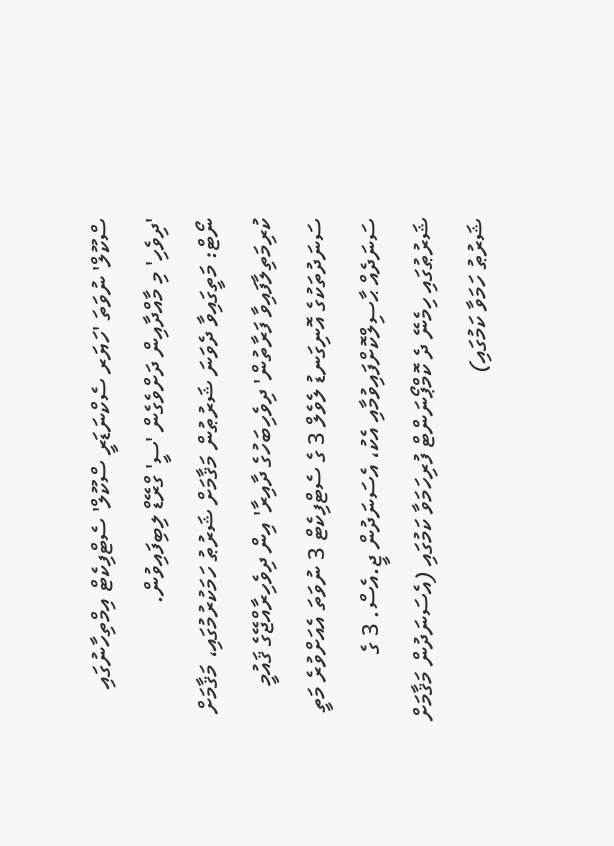ސްކޫލް' ނުވަތަ 'ހަޔަރ ސެކްނަޑަރީ ސްކޫލް' ސެޓްފިކެޓް އިމްތިހާނުގައި 'ދިވެހި' މި މާއްދާއިން ދަށްވެގެން 'ސީ' ގްރޭޑް ލިބިފައިވުން.
ނޯޓް: މަތީގައިވާ ދެވަނަ ޝަރުޠުން މަޤާމަށް ޝަރުޠު ހަމަކުރުމުގައި، މަޤާމަށް ކުރިމަތިލާފައިވާ ފަރާތުން' ދިވެހިބަހުގެ ދާއިރާ' އިން ދިވެހިރާއްޖޭގެ ޤައުމީ ސަނަދުތަކުގެ އޮނިގަނޑު ލެވެލް 3 ގެ ސެޓްފިކެޓް 3 ނުވަތަ އެއަށްވުރެ މަތީ ސަނަދެއް ޙާސިލްކޮށްފައިވުމާއި އެކު، އެސަނަދުން ޖީ.އެސް. 3 ގެ ޝަރުޠުގައި ހިމެނޭ ދެ ކޮމްޕޯނަންޓް ފުރިހަމަވާ ކަމުގައި (އެސަނަދުން މަޤާމަށް ޝަރުޠު ހަމަވާ ކަމުގައި)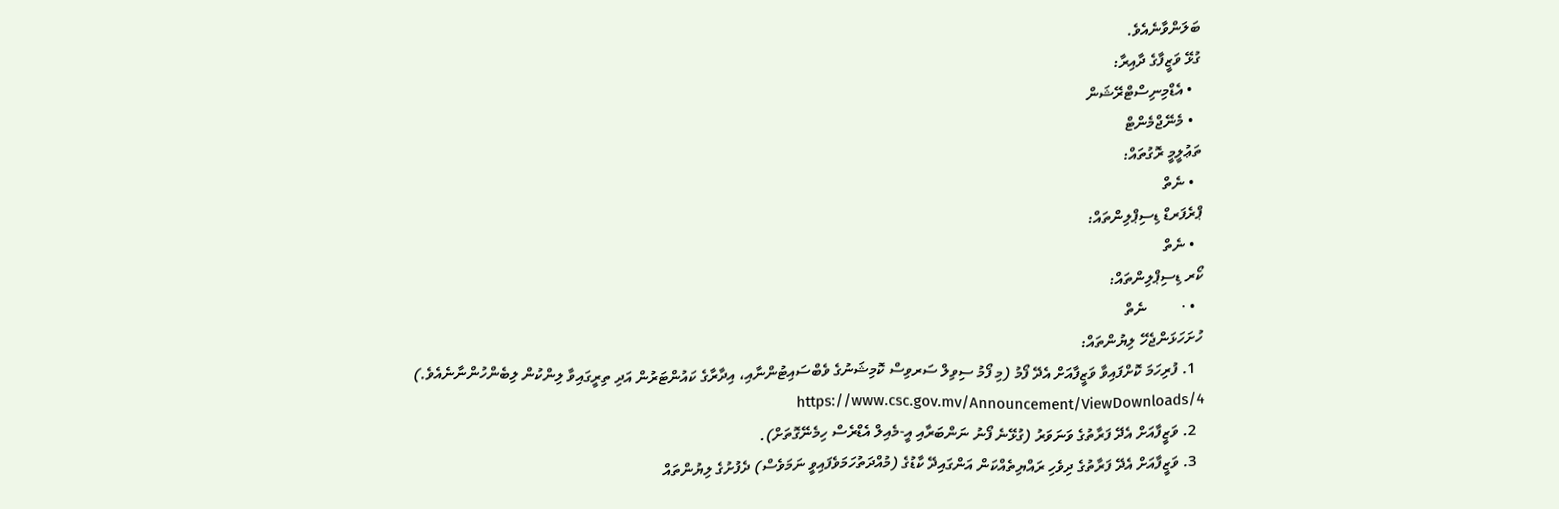ބަލަންވާނެއެވެ.
ގުޅޭ ވަޒީފާގެ ދާއިރާ:
  • އެޑްމިނިސްޓްރޭޝަން
  • މެނޭޖްމެންޓް
ތަޢުލީމީ ރޮގުތައް:
  • ނެތް
ޕްރެފަރޑް ޑިސިޕްލިންތައް:
  • ނެތް
ކޯރ ޑިސިޕްލިންތައް:
  • ·         ނެތް
ހުށަހަޅަންޖެހޭ ލިޔުންތައް:
  1. ފުރިހަމަ ކޮށްފައިވާ ވަޒީފާއަށް އެދޭ ފޯމު (މި ފޯމު ސިވިލް ސަރވިސް ކޮމިޝަނުގެ ވެބްސައިޓުންނާއި، އިދާރާގެ ކައުންޓަރުން އަދި ތިރީގައިވާ ލިންކުން ލިބެންހުންނާނެއެވެ.)  https://www.csc.gov.mv/Announcement/ViewDownloads/4
  2. ވަޒީފާއަށް އެދޭ ފަރާތުގެ ވަނަވަރު (ގުޅޭނެ ފޯނު ނަންބަރާއި އީ-މެއިލް އެޑްރެސް ހިމެނޭގޮތަށް).
  3. ވަޒީފާއަށް އެދޭ ފަރާތުގެ ދިވެހި ރައްޔިތެއްކަން އަންގައިދޭ ކާޑުގެ (މުއްދަތުހަމަވެފައިވީ ނަމަވެސް) ދެފުށުގެ ލިޔުންތައް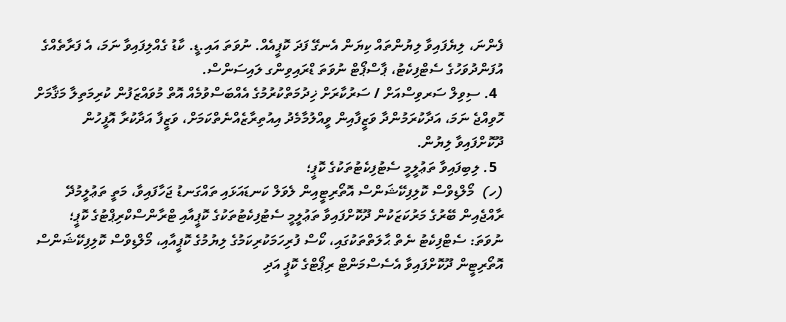ފެންނަ، ލިޔެފައިވާ ލިޔުންތައް ކިޔަން އެނގޭ ފަދަ ކޮޕީއެއް. ނުވަތަ އައި.ޑީ. ކާޑު ގެއްލިފައިވާ ނަމަ، އެ ފަރާތެއްގެ އުފަންދުވަހުގެ ސެޓްފިކެޓު، ޕާސްޕޯޓް ނުވަތަ ޑްރައިވިންގ ލައިސަންސް.
  4. ސިވިލް ސަރވިސްއަށް / ސަރުކާރަށް ޚިދުމަތްކުރުމުގެ އެއްބަސްވުމެއް އޮތް މުވައްޒަފުން ކުރިމަތިލާ މަޤާމަށް ހޮވިއްޖެ ނަމަ، އަދާކުރަމުންދާ ވަޒީފާއިން ވީއްލުމާމެދު އިއުތިރާޒެއްނެތްކަމަށް، ވަޒީފާ އަދާކުރާ އޮފީހުން ދޫކޮށްފައިވާ ލިޔުން.
  5. ލިބިފައިވާ ތަޢުލީމީ ސެޓުފިކެޓުތަކުގެ ކޮޕީ؛
(ހ)  މޯލްޑިވްސް ކޮލިފިކޭޝަންސް އޮތޯރިޓީއިން ލެވަލް ކަނޑައަޅައި ތައްގަނޑު ޖަހާފައިވާ، މަތީ ތަޢުލީމުދޭ ރާއްޖެއިން ބޭރުގެ މަރުކަޒަކުން ދޫކޮށްފައިވާ ތަޢުލީމީ ސެޓުފިކެޓުތަކުގެ ކޮޕީއާއި ޓްރާންސްކްރިޕްޓުގެ ކޮޕީ؛ ނުވަތަ: ސެޓްފިކެޓު ނެތް ޙާލަތްތަކުގައި، ކޯސް ފުރިހަމަކުރިކަމުގެ ލިޔުމުގެ ކޮޕީއާއި، މޯލްޑިވްސް ކޮލިފިކޭޝަންސް އޮތޯރިޓީން ދޫކޮށްފައިވާ އެސެސްމަންޓް ރިޕޯޓްގެ ކޮޕީ އަދި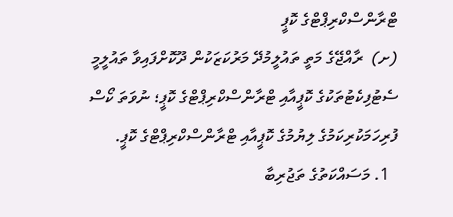ޓްރާންސްކްރިޕްޓްގެ ކޮޕީ
(ށ)  ރާއްޖޭގެ މަތީ ތައުލީމުދޭ މަރުކަޒަކުން ދޫކޮށްފައިވާ ތައުލީމީ ސެޓުފިކެޓުތަކުގެ ކޮޕީއާއި ޓްރާންސްކްރިޕްޓްގެ ކޮޕީ؛ ނުވަތަ ކޯސް ފުރިހަމަކުރިކަމުގެ ލިޔުމުގެ ކޮޕީއާއި ޓްރާންސްކްރިޕްޓްގެ ކޮޕީ.
  1. މަސައްކަތުގެ ތަޖުރިބާ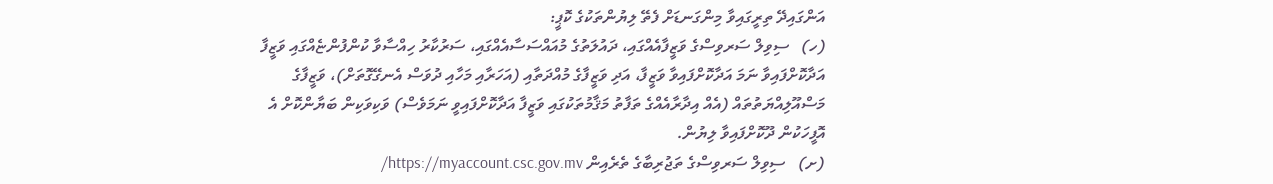އަންގައިދޭ ތިރީގައިވާ މިންގަނޑަށް ފެތޭ ލިޔުންތަކުގެ ކޮޕީ:
(ހ)   ސިވިލް ސަރވިސްގެ ވަޒީފާއެއްގައި، ދައުލަތުގެ މުއައްސަސާއެއްގައި، ސަރުކާރު ހިއްސާވާ ކުންފުންޏެއްގައި ވަޒީފާ އަދާކޮށްފައިވާ ނަމަ އަދާކޮށްފައިވާ ވަޒީފާ، އަދި ވަޒީފާގެ މުއްދަތާއި (އަހަރާއި މަހާއި ދުވަސް އެނގޭގޮތަށް)، ވަޒީފާގެ މަސްއޫލިއްޔަތުތައް (އެއް އިދާރާއެއްގެ ތަފާތު މަޤާމުތަކުގައި ވަޒީފާ އަދާކޮށްފައިވީ ނަމަވެސް) ވަކިވަކިން ބަޔާންކޮށް އެ އޮފީހަކުން ދޫކޮށްފައިވާ ލިޔުން.
(ށ)   ސިވިލް ސަރވިސްގެ ތަޖުރިބާގެ ތެރެއިން https://myaccount.csc.gov.mv/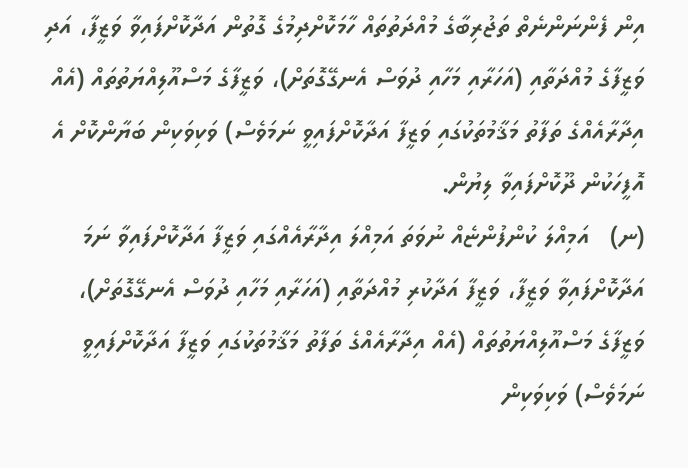އިން ފެންނަންނެތް ތަޖުރިބާގެ މުއްދަތުތައް ހާމަކޮށްދިމުގެ ގޮތުން އަދާކޮށްފައިވާ ވަޒީފާ، އަދި ވަޒީފާގެ މުއްދަތާއި (އަހަރާއި މަހާއި ދުވަސް އެނގޭގޮތަށް)، ވަޒީފާގެ މަސްއޫލިއްޔަތުތައް (އެއް އިދާރާއެއްގެ ތަފާތު މަޤާމުތަކުގައި ވަޒީފާ އަދާކޮށްފައިވީ ނަމަވެސް) ވަކިވަކިން ބަޔާންކޮށް އެ އޮފީހަކުން ދޫކޮށްފައިވާ ލިޔުން.
(ނ)   އަމިއްލަ ކުންފުންޏެއް ނުވަތަ އަމިއްލަ އިދާރާއެއްގައި ވަޒީފާ އަދާކޮށްފައިވާ ނަމަ އަދާކޮށްފައިވާ ވަޒީފާ، ވަޒީފާ އަދާކުރި މުއްދަތާއި (އަހަރާއި މަހާއި ދުވަސް އެނގޭގޮތަށް)، ވަޒީފާގެ މަސްއޫލިއްޔަތުތައް (އެއް އިދާރާއެއްގެ ތަފާތު މަޤާމުތަކުގައި ވަޒީފާ އަދާކޮށްފައިވީ ނަމަވެސް) ވަކިވަކިން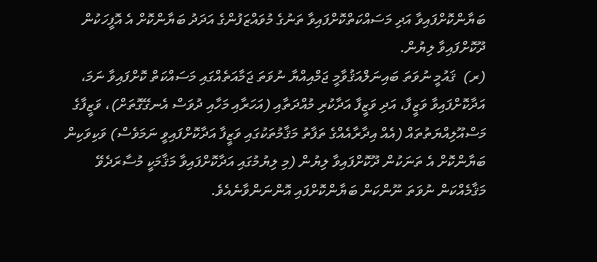ބަޔާންކޮށްފައިވާ އަދި މަސައްކަތްކޮށްފައިވާ ތަނުގެ މުވައްޒަފުންގެ އަދަދު ބަޔާންކޮށް އެ އޮފީހަކުން ދޫކޮށްފައިވާ ލިޔުން.
(ރ)  ޤައުމީ ނުވަތަ ބައިނަލްއަޤުވާމީ ޖަމްއިއްޔާ ނުވަތަ ޖަމާއަތެއްގައި މަސައްކަތް ކޮށްފައިވާ ނަމަ، އަދާކޮށްފައިވާ ވަޒީފާ، އަދި ވަޒީފާ އަދާކުރި މުއްދަތާއި (އަހަރާއި މަހާއި ދުވަސް އެނގޭގޮތަށް)، ވަޒީފާގެ މަސްއޫލިއްޔަތުތައް (އެއް އިދާރާއެއްގެ ތަފާތު މަޤާމުތަކުގައި ވަޒީފާ އަދާކޮށްފައިވީ ނަމަވެސް) ވަކިވަކިން ބަޔާންކޮށް އެ ތަނަކުން ދޫކޮށްފައިވާ ލިޔުން (މި ލިޔުމުގައި އަދާކޮށްފައިވާ މަޤާމަކީ މުސާރަދެވޭ މަޤާމެއްކަން ނުވަތަ ނޫންކަން ބަޔާންކޮށްފައި އޮންނަންވާނެއެވެ.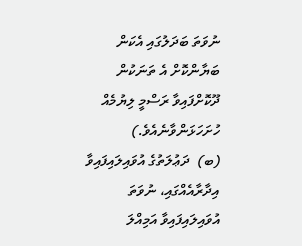ނުވަތަ ބަދަލުގައި އެކަން ބަޔާންކޮށް އެ ތަނަކުން ދޫކޮށްފައިވާ ރަސްމީ ލިޔުމެއް ހުށަހަޅަންވާނެއެވެ.)
(ބ)  ދަޢުލަތުގެ އުވައިލައިފައިވާ އިދާރާއެއްގައި، ނުވަތަ އުވައިލައިފައިވާ އަމިއްލަ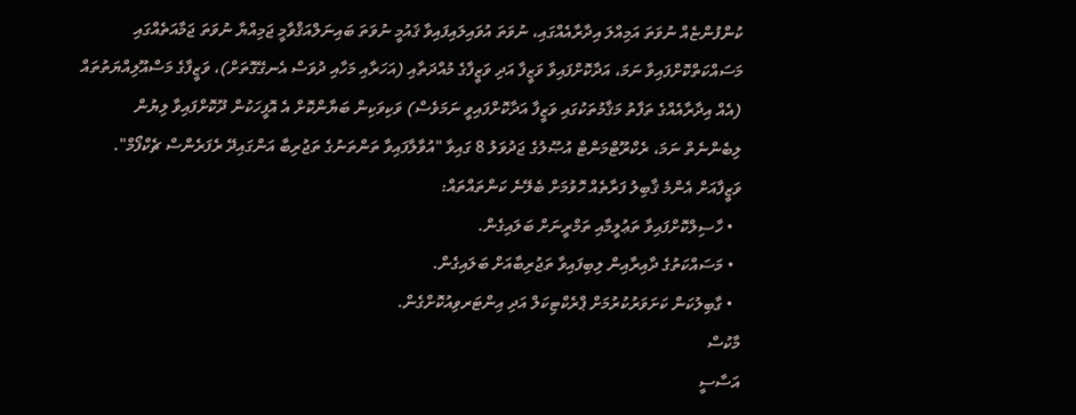ކުންފުންޏެއް ނުވަތަ އަމިއްލަ އިދާރާއެއްގައި، ނުވަތަ އުވައިލައިފައިވާ ޤައުމީ ނުވަތަ ބައިނަލްއަޤްވާމީ ޖަމިއްޔާ ނުވަތަ ޖަމާއަތެއްގައި މަސައްކަތްކޮށްފައިވާ ނަމަ، އަދާކޮށްފައިވާ ވަޒީފާ އަދި ވަޒީފާގެ މުއްދަތާއި (އަހަރާއި މަހާއި ދުވަސް އެނގޭގޮތަށް)، ވަޒީފާގެ މަސްއޫލިއްޔަތުތައް (އެއް އިދާރާއެއްގެ ތަފާތު މަޤާމުތަކުގައި ވަޒީފާ އަދާކޮށްފައިވީ ނަމަވެސް) ވަކިވަކިން ބަޔާންކޮށް އެ އޮފީހަކުން ދޫކޮށްފައިވާ ލިޔުން ލިބެންނެތް ނަމަ، ރެކްރޫޓްމަންޓް އުޞޫލުގެ ޖަދުވަލު 8 ގައިވާ "އުވާލާފައިވާ ތަންތަނުގެ ތަޖުރިބާ އަންގައިދޭ ރެފަރެންސް ޗެކްފޯމް".
ވަޒީފާއަށް އެންމެ ޤާބިލު ފަރާތެއް ހޮވުމަށް ބެލޭނެ ކަންތައްތައް:
  • ހާސިލްކޮށްފައިވާ ތަޢުލީމާއި ތަމްރީނަށް ބަލައިގެން.
  • މަސައްކަތުގެ ދާއިރާއިން ލިބިފައިވާ ތަޖުރިބާއަށް ބަލައިގެން.
  • ގާބިލުކަން ކަށަވަރުކުރުމަށް ޕްރެކްޓިކަލް އަދި އިންޓަރވިއުކޮށްގެން.
މާކުސް
އަސާސީ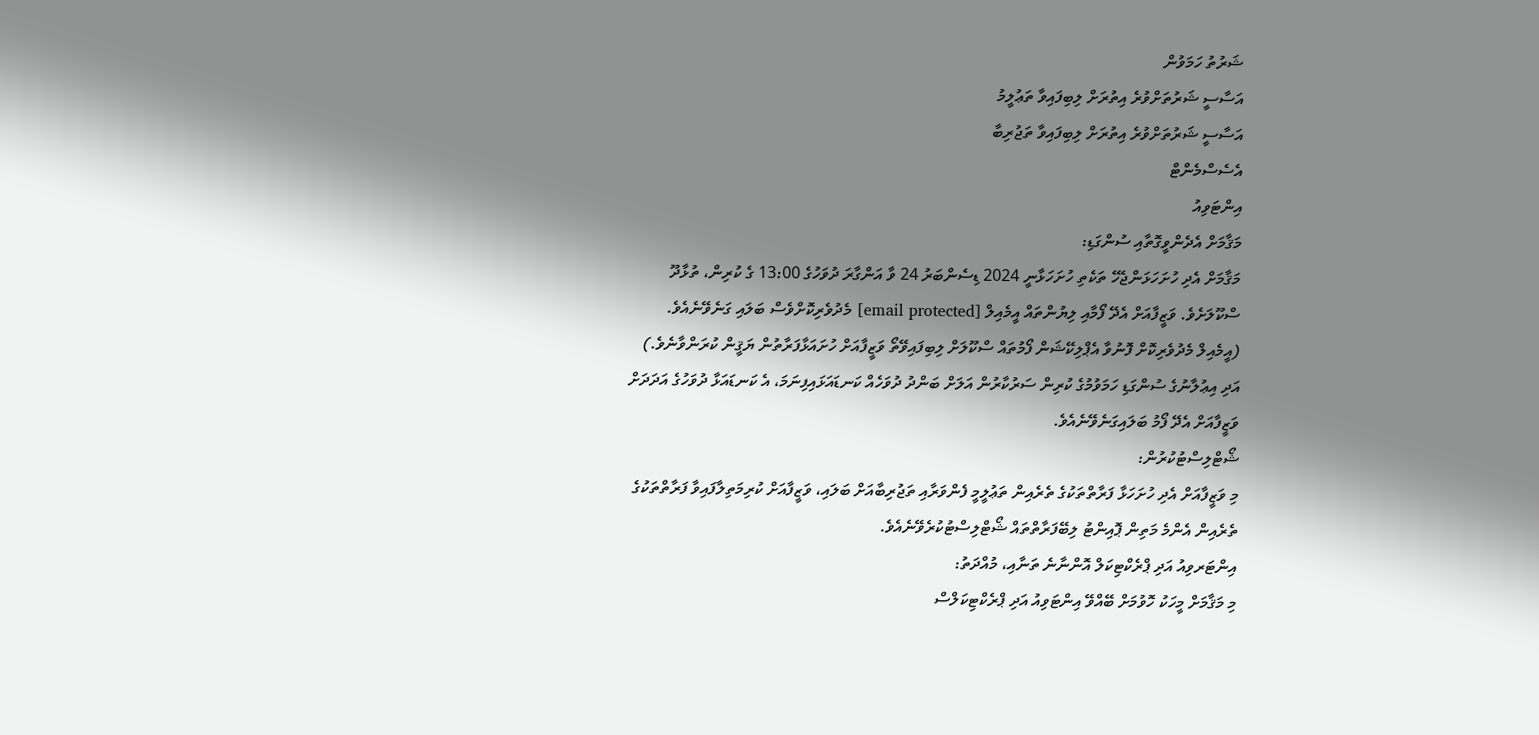ޝަރުތު ހަމަވުން
އަސާސީ ޝަރުތަށްވުރެ އިތުރަށް ލިބިފައިވާ ތަޢުލީމު
އަސާސީ ޝަރުތަށްވުރެ އިތުރަށް ލިބިފައިވާ ތަޖުރިބާ
އެސެސްމެންޓް
އިންޓަވިއު
މަޤާމަށް އެދެންވީގޮތާއި ސުންގަޑި:
މަޤާމަށް އެދި ހުށަހަޅަންޖެހޭ ތަކެތި ހުށަހަޅާނީ 2024 ޑިސެންބަރު 24 ވާ އަންގާރަ ދުވަހުގެ 13:00 ގެ ކުރިން، ތުޅާދޫ ސްކޫލަށެވެ. ވަޒީފާއަށް އެދޭ ފޯމާއި ލިޔުންތައް އީމެއިލް [email protected] މެދުވެރިކޮށްވެސް ބަލައި ގަނެވޭނެއެވެ. (އީމެއިލް މެދުވެރިކޮށް ފޮނުވާ އެޕްލިކޭޝަން ފޯމުތައް ސްކޫލަށް ލިބިފައިވޭތޯ ވަޒީފާއަށް ހުށައަޅާފަރާތުން ޔަޤީން ކުރަންވާނެވެ.) އަދި އިޢުލާނުގެ ސުންގަޑި ހަމަވުމުގެ ކުރިން ސަރުކާރުން އަލަށް ބަންދު ދުވަހެއް ކަނޑައަޅައިފިނަމަ، އެ ކަނޑައަޅާ ދުވަހުގެ އަދަދަށް ވަޒީފާއަށް އެދޭ ފޯމު ބަލައިގަނެވޭނެއެވެ.
ޝޯޓްލިސްޓުކުރުން:
މި ވަޒީފާއަށް އެދި ހުށަހަޅާ ފަރާތްތަކުގެ ތެރެއިން ތަޢުލީމީ ފެންވަރާއި ތަޖުރިބާއަށް ބަލައި، ވަޒީފާއަށް ކުރިމަތިލާފައިވާ ފަރާތްތަކުގެ ތެރެއިން އެންމެ މަތިން ޕޮއިންޓު ލިބޭފަރާތްތައް ޝޯޓްލިސްޓުކުރެވޭނެއެވެ.
އިންޓަރވިއު އަދި ޕްރެކްޓިކަލް އޮންނާނެ ތަނާއި، މުއްދަތު:
މި މަޤާމަށް މީހަކު ހޮވުމަށް ބޭއްވޭ އިންޓަވިއު އަދި ޕްރެކްޓިކަލްސް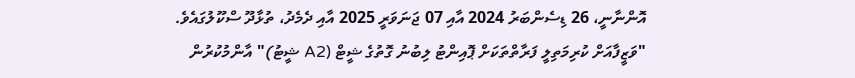އޮންނާނީ، 26 ޑިސެންބަރު 2024 އާއި 07 ޖަނަވަރީ 2025 އާއި ދެމެދު، ތުޅާދޫ ސްކޫލުގައެވެ.
"ވަޒީފާއަށް ކުރިމަތިލީ ފަރާތްތަކަށް ޕޮއިންޓު ލިބުނު ގޮތުގެ ޝީޓް (A2 ޝީޓު)" އާންމުކުރުން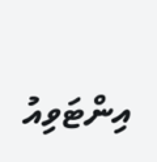އިންޓަވިއު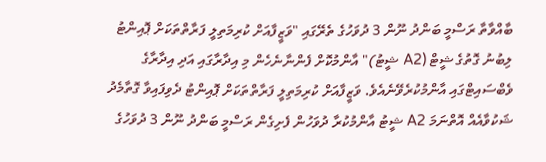ބާއްވާތާ ރަސްމީ ބަންދު ނޫން 3 ދުވަހުގެ ތެރޭގައި "ވަޒީފާއަށް ކުރިމަތިލީ ފަރާތްތަކަށް ޕޮއިންޓު ލިބުނު ގޮތުގެ ޝީޓް (A2 ޝީޓު)" އާންމުކޮށް ފެންނާނެހެން މި އިދާރާގައި އަދި އިދާރާގެ ވެބްސައިޓްގައި އާންމުކުރެވޭނެއެވެ. ވަޒީފާއަށް ކުރިމަތިލީ ފަރާތްތަކަށް ޕޮއިންޓު ދެވިފައިވާ ގޮތާމެދު ޝަކުވާއެއް އޮތްނަމަ A2 ޝީޓު އާންމުކުރާ ދުވަހުން ފެށިގެން ރަސްމީ ބަންދު ނޫން 3 ދުވަހުގެ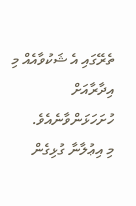ތެރޭގައި އެ ޝަކުވާއެއް މި އިދާރާއަށް ހުށަހަޅަންވާނެއެވެ.
މި އިޢުލާނާ ގުޅިގެން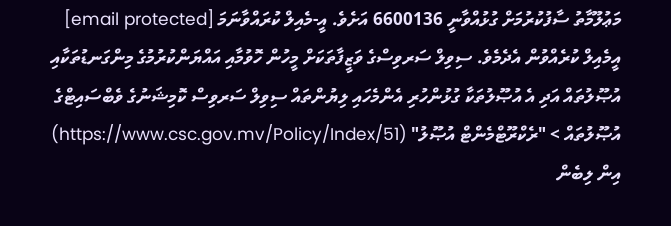މަޢުލޫމާތު ސާފުކުރުމަށް ގުޅުއްވާނީ 6600136 އަށެވެ. އީ-މެއިލް ކުރައްވާނަމަ [email protected] އީމެއިލް ކުރެއްވުން އެދެމެވެ. ސިވިލް ސަރވިސްގެ ވަޒީފާތަކަށް މީހުން ހޮވުމާއި އައްޔަންކުރުމުގެ މިންގަނޑުތަކާއި އުޞޫލުތައް އަދި އެ އުޞޫލުތަކާ ގުޅުންހުރި އެންމެހައި ލިޔުންތައް ސިވިލް ސަރވިސް ކޮމިޝަނުގެ ވެބްސައިޓްގެ އުޞޫލުތައް > "ރެކްރޫޓްމެންޓް އުޞޫލު" (https://www.csc.gov.mv/Policy/Index/51) އިން ލިބެން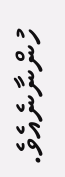ހުންނާނެއެވެ.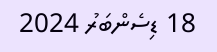18 ޑިސެންބަރު 2024